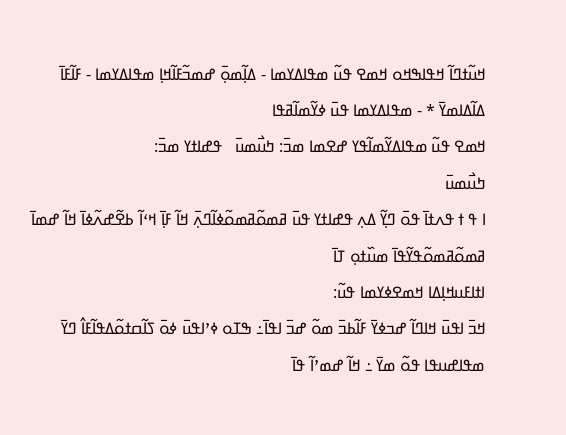ߞߎ߬ߙߣߊ߬ ߞߟߊߒߞߋ ߞߘߐ ߟߎ߬ ߘߟߊߡߌߘߊ - ߡߊ߲߬ߘߋ߲߫ ߝߘߏ߬ߓߊ߬ߞߊ߲ ߘߟߊߡߌߘߊ - ߓߊ߬ߓߊ߫ ߡߊ߬ߡߊߘߌ߫ * - ߘߟߊߡߌߘߊ ߟߎ߫ ߦߌ߬ߘߊ߬ߥߟߊ
ߞߘߐ ߟߎ߬ ߘߟߊߡߌ߬ߘߊ߬ߟߌ ߝߐߘߊ ߘߏ߫: ߤߎ߯ߘߎ߫   ߟߝߊߙߌ ߘߏ߫:
ߤߎ߯ߘߎ߫
ߊ ߟ ߙ ߟߍߙߊ߫ ߟߋ߫ ߣߌ߲߬ ߡߍ߲ ߟߝߊߙߌ ߟߎ߫ ߥߘߋ߬ߥߘߋ߬ߦߊ߬ߣߍ߲߫ ߞߊ߬ ߓߊ߲߫ ߞߵߊ߬ ߕߐ߬ߝߍ߬ߦߊ߫ ߞߊ߬ ߝߘߊ߫ ߥߘߋ߬ߥߘߋ߬ߟߌ߬ߟߊ߫ ߘߎ߰ߙߋ߲ ߠߊ߫
ߊߙߊߓߎߞߊ߲ߡߊ ߞߘߐߦߌߘߊ ߟߎ߬:
ߞߏ߫ ߊߟߎ߫ ߞߊߣߊ߬ ߝߏߦߌ߫ ߓߊ߬ߕߏ߫ ߘߋ߬ ߝߏ߫ ߊߟߊ߫߸ ߒߠߋ ߦߴߊߟߎ߫ ߦߋ߫ ߖߊ߬ߛߙߋ߬ߡߟߊ߬ߓߊ߮ ߣߌ߫ ߘߟߊߝߎߟߊ ߟߋ߬ ߘߌ߫ ߸ ߞߊ߬ ߝߘߴߊ߬ ߟߊ߫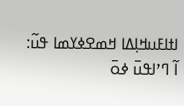ߊߙߊߓߎߞߊ߲ߡߊ ߞߘߐߦߌߘߊ ߟߎ߬:
ߊ߬ ߣߴߊߟߎ߫ ߦߋ߫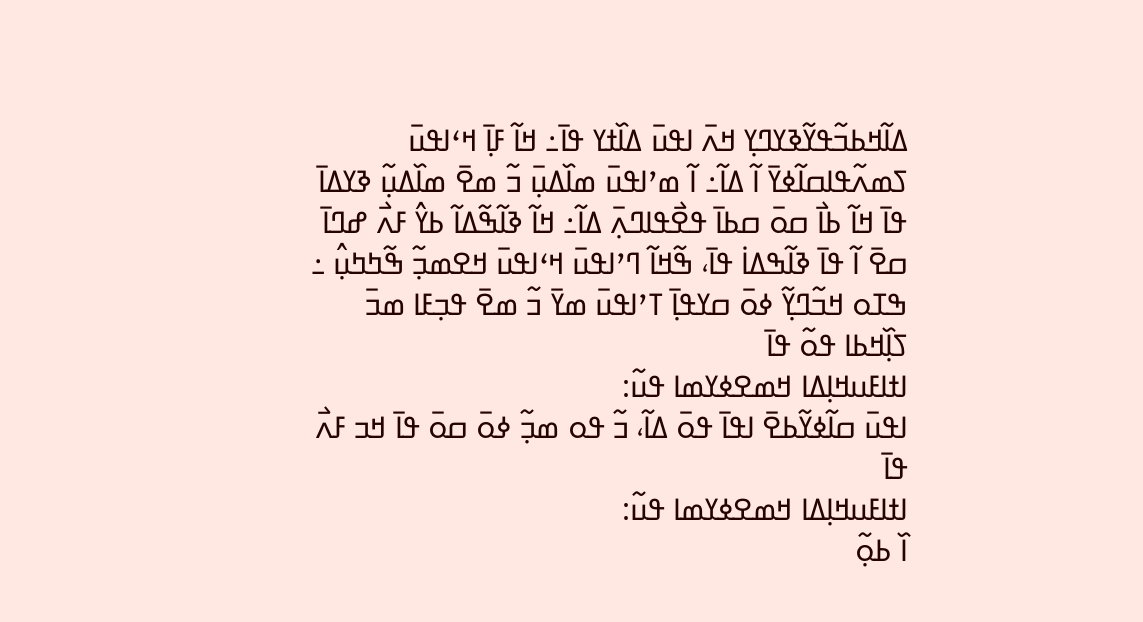ߡߊ߬ߞߕߏ߬ߟߌ߬ߢߌߣߌ߲ ߞߍ߫ ߊߟߎ߫ ߡߊ߰ߙߌ ߟߊ߫߸ ߞߊ߬ ߓߊ߲߫ ߞߵߊߟߎ߫ ߖߘߍ߬ߟߊߛߊ߬ߦߌ߫ ߊ߬ ߡߊ߬߸ ߊ߬ ߘߴߊߟߎ߫ ߘߊ߰ߡߎ߲߫ ߏ߬ ߘߐ߫ ߘߊ߰ߡߎ߲߬ ߢߌߡߊ߫ ߟߊ߫ ߞߊ߬ ߕߊ߯ ߛߋ߫ ߛߕߊ߫ ߟߐ߯ߟߊߣߍ߲߫ ߡߊ߬߸ ߞߊ߬ ߢߊ߬ߒ߬ߡߊ߬ ߕߌ߮ ߓߍ߯ ߝߣߊ߫ ߛߐ߫ ߊ߬ ߟߊ߫ ߢߊ߬ߒߡߊ߭ ߟߊ߫، ߒ߬ߞߊ߬ ߣߴߊߟߎ߫ ߞߵߊߟߎ߫ ߞߐߘߏ߲߬ ߒ߬ߤߤߎ߲߮ ߸ ߒߠߋ ߞߏ߬ߣߌ߲߬ ߦߋ߫ ߛߌߟߊ߲߫ ߠߴߊߟߎ߫ ߘߌ߫ ߏ߬ ߘߐ߫ ߟߏ߲ߓߊ ߘߏ߫ ߖߊ߲߰ߞߕߊ ߟߋ߬ ߟߊ߫
ߊߙߊߓߎߞߊ߲ߡߊ ߞߘߐߦߌߘߊ ߟߎ߬:
ߊߟߎ߫ ߛߊ߬ߦߌ߬ߕߐ߫ ߊߟߊ߫ ߟߋ߫ ߡߊ߬، ߏ߬ ߟߋ ߘߏ߲߬ ߦߋ߫ ߛߋ߫ ߟߊ߫ ߞߏ ߓߍ߯ ߟߊ߫
ߊߙߊߓߎߞߊ߲ߡߊ ߞߘߐߦߌߘߊ ߟߎ߬:
ߊ߰ ߕߋ߲߬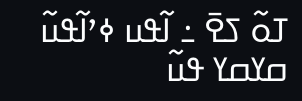ߠߋ߬ ߖߐ߫ ߸ ߊ߬ߟߎ ߦߴߊ߬ߟߎ߬ ߛߌߛߌ ߟߎ߬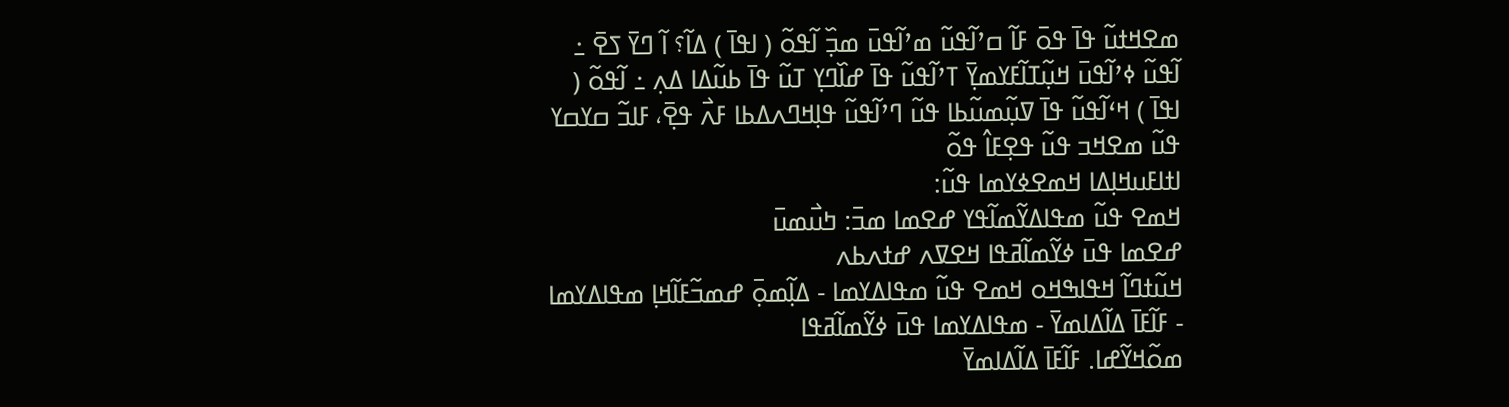ߘߐߞߙߎ߬ ߟߊ߫ ߟߋ߫ ߓߊ߬ ߛߴߊ߬ߟߎ߬ ߘߴߊ߬ߟߎ߫ ߘߏ߲߰ ߊ߬ߟߋ߬ ( ߊߟߊ߫ ) ߡߊ߬؟ ߊ߬ ߣߌ߫ ߖߐ߫ ߸ ߊ߬ߟߎ߬ ߦߴߊ߬ߟߎ߫ ߞߎ߲߬ߠߊ߬ߓߌߘߌ߲߫ ߠߴߊ߬ߟߎ߬ ߟߊ߫ ߝߊ߰ߣߌ߲ ߠߎ߬ ߟߊ߫ ߕߎ߬ߡߊ ߡߍ߲ ߸ ߊ߬ߟߋ߬ ( ߊߟߊ߫ ) ߞߵߊ߬ߟߎ߬ ߟߊ߫ ߜߎ߲߬ߘߎ߬ߕߊ ߟߎ߬ ߣߴߊ߬ߟߎ߬ ߟߊ߲ߞߣߍߡߕߊ ߓߍ߯ ߟߐ߲߫، ߓߊߏ߬ ߛߌߛߌ ߟߎ߬ ߘߐߞߏ ߟߎ߬ ߟߐ߲ߓߊ߮ ߟߋ߬
ߊߙߊߓߎߞߊ߲ߡߊ ߞߘߐߦߌߘߊ ߟߎ߬:
ߞߘߐ ߟߎ߬ ߘߟߊߡߌ߬ߘߊ߬ߟߌ ߝߐߘߊ ߘߏ߫: ߤߎ߯ߘߎ߫
ߝߐߘߊ ߟߎ߫ ߦߌ߬ߘߊ߬ߥߟߊ ߞߐߜߍ ߝߙߍߕߍ
ߞߎ߬ߙߣߊ߬ ߞߟߊߒߞߋ ߞߘߐ ߟߎ߬ ߘߟߊߡߌߘߊ - ߡߊ߲߬ߘߋ߲߫ ߝߘߏ߬ߓߊ߬ߞߊ߲ ߘߟߊߡߌߘߊ - ߓߊ߬ߓߊ߫ ߡߊ߬ߡߊߘߌ߫ - ߘߟߊߡߌߘߊ ߟߎ߫ ߦߌ߬ߘߊ߬ߥߟߊ
ߘߋ߬ߞߌ߬ߝߊ. ߓߊ߬ߓߊ߫ ߡߊ߬ߡߊߘߌ߫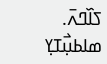ߖߊ߰ߣߍ߫.
ߘߊߕߎ߲߯ߠߌ߲